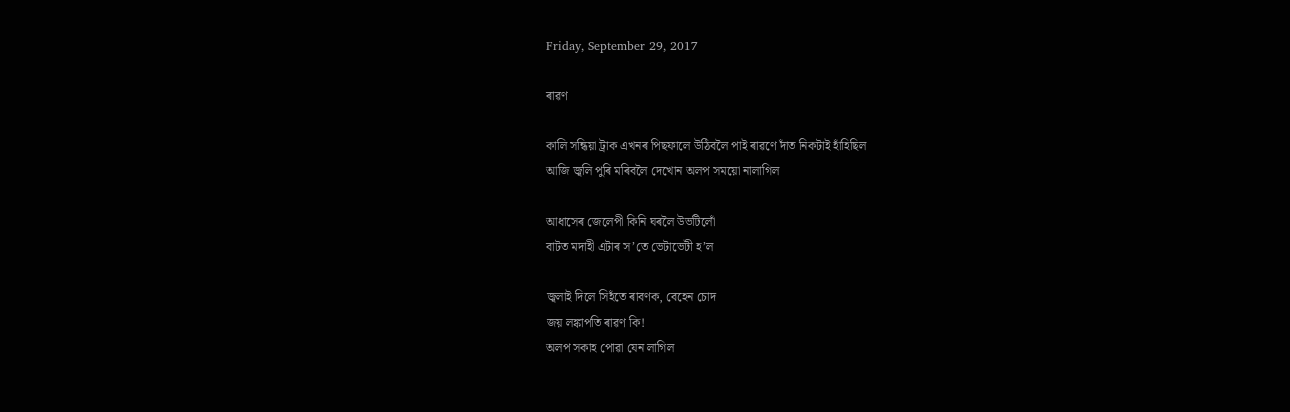Friday, September 29, 2017

ৰাৱণ

কালি সন্ধিয়া ট্রাক এখনৰ পিছফালে উঠিবলৈ পাই ৰাৱণে দাঁত নিকটাই হাঁহিছিল
আজি জ্বলি পুৰি মৰিবলৈ দেখোন অলপ সময়ো নালাগিল

আধাসেৰ জেলেপী কিনি ঘৰলৈ উভটিলোঁ
বাটত মদাহী এটাৰ স’তে ভেটাভেটী হ’ল

জ্বলাই দিলে সিহঁতে ৰাবণক, বেহেন চোদ
জয় লঙ্কাপতি ৰাৱণ কি!
অলপ সকাহ পোৱা যেন লাগিল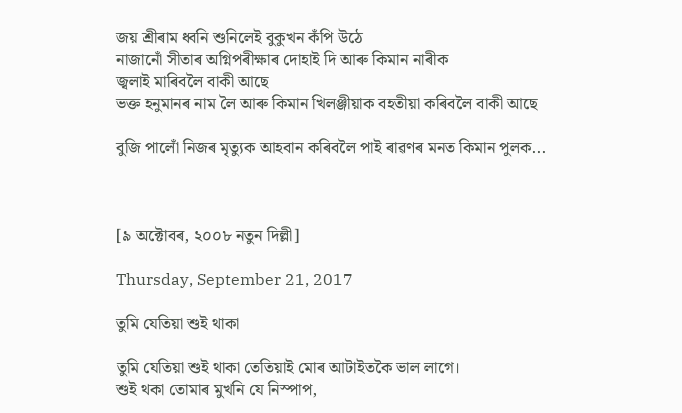জয় শ্রীৰাম ধ্বনি শুনিলেই বুকুখন কঁপি উঠে
নাজানোঁ সীতাৰ অগ্নিপৰীক্ষাৰ দোহাই দি আৰু কিমান নাৰীক
জ্বলাই মাৰিবলৈ বাকী আছে
ভক্ত হনুমানৰ নাম লৈ আৰু কিমান খিলঞ্জীয়াক বহতীয়া কৰিবলৈ বাকী আছে

বুজি পালোঁ নিজৰ মৃত্যুক আহবান কৰিবলৈ পাই ৰাৱণৰ মনত কিমান পুলক...



[৯ অক্টোবৰ, ২০০৮ নতুন দিল্লী]

Thursday, September 21, 2017

তুমি যেতিয়া শুই থাকা

তুমি যেতিয়া শুই থাকা তেতিয়াই মোৰ আটাইতকৈ ভাল লাগে।
শুই থকা তোমাৰ মুখনি যে নিস্পাপ,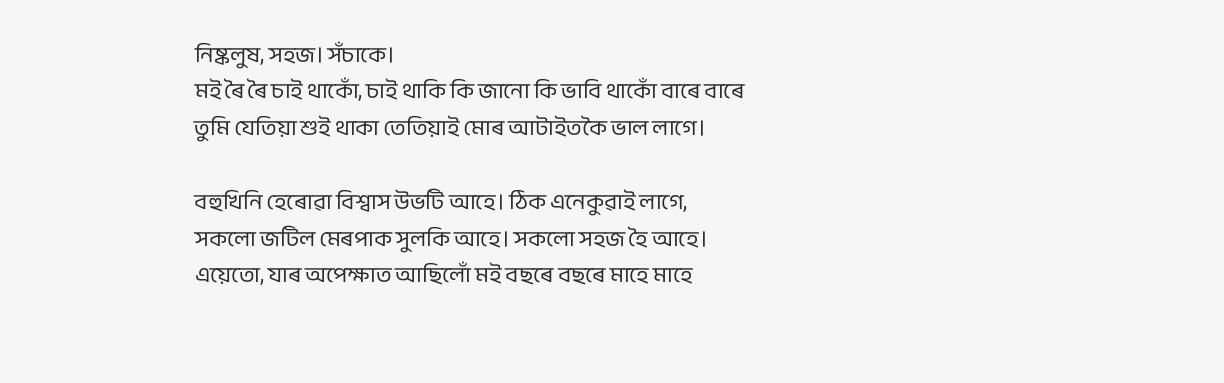নিষ্কলুষ, সহজ। সঁচাকে।
মই ৰৈ ৰৈ চাই থাকোঁ, চাই থাকি কি জানো কি ভাবি থাকোঁ বাৰে বাৰে
তুমি যেতিয়া শুই থাকা তেতিয়াই মোৰ আটাইতকৈ ভাল লাগে।

বহুখিনি হেৰোৱা বিশ্বাস উভটি আহে। ঠিক এনেকুৱাই লাগে,
সকলো জটিল মেৰপাক সুলকি আহে। সকলো সহজ হৈ আহে।
এয়েতো, যাৰ অপেক্ষাত আছিলোঁ মই বছৰে বছৰে মাহে মাহে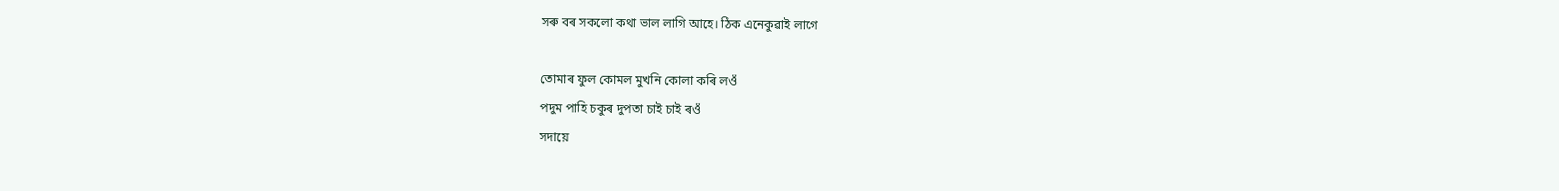সৰু বৰ সকলো কথা ভাল লাগি আহে। ঠিক এনেকুৱাই লাগে

তোমাৰ ফুল কোমল মুখনি কোলা কৰি লওঁ
পদুম পাহি চকুৰ দুপতা চাই চাই ৰওঁ
সদায়ে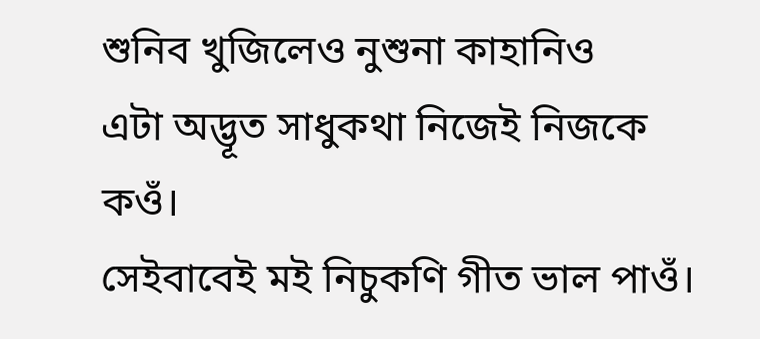শুনিব খুজিলেও নুশুনা কাহানিও
এটা অদ্ভূত সাধুকথা নিজেই নিজকে কওঁ।
সেইবাবেই মই নিচুকণি গীত ভাল পাওঁ।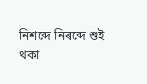নিশব্দে নিৰব্দে শুই থকা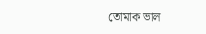তোমাক ভাল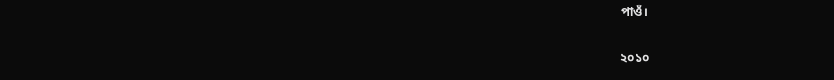পাওঁ।

২০১০